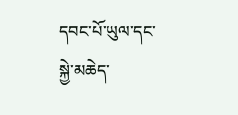དབང་པོ་ཡུལ་དང་སྐྱེ་མཆེད་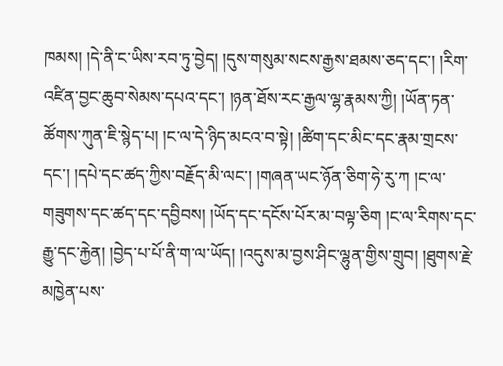ཁམས། །དེ་ནི་ང་ཡིས་རབ་ཏུ་བྱེད། །དུས་གསུམ་སངས་རྒྱས་ཐམས་ཅད་དང་། །རིག་འཛིན་བྱང་ཆུབ་སེམས་དཔའ་དང་། །ཉན་ཐོས་རང་རྒྱལ་ལྷ་རྣམས་ཀྱི། །ཡོན་ཏན་ཚོགས་ཀུན་ཇི་སྙེད་པ། །ང་ལ་དེ་ཉིད་མངའ་བ་སྟེ། །ཚིག་དང་མིང་དང་རྣམ་གྲངས་དང་། །དཔེ་དང་ཚད་ཀྱིས་བརྗོད་མི་ལང་། །གཞན་ཡང་ཉོན་ཅིག་ཧེ་རུ་ཀ །ང་ལ་གཟུགས་དང་ཚད་དང་དབྱིབས། །ཡོད་དང་དངོས་པོར་མ་བལྟ་ཅིག །ང་ལ་རིགས་དང་རྒྱུ་དང་རྐྱེན། །བྱེད་པ་པོ་ནི་ག་ལ་ཡོད། །འདུས་མ་བྱས་ཤིང་ལྷུན་གྱིས་གྲུབ། །ཐུགས་རྗེ་མཁྱེན་པས་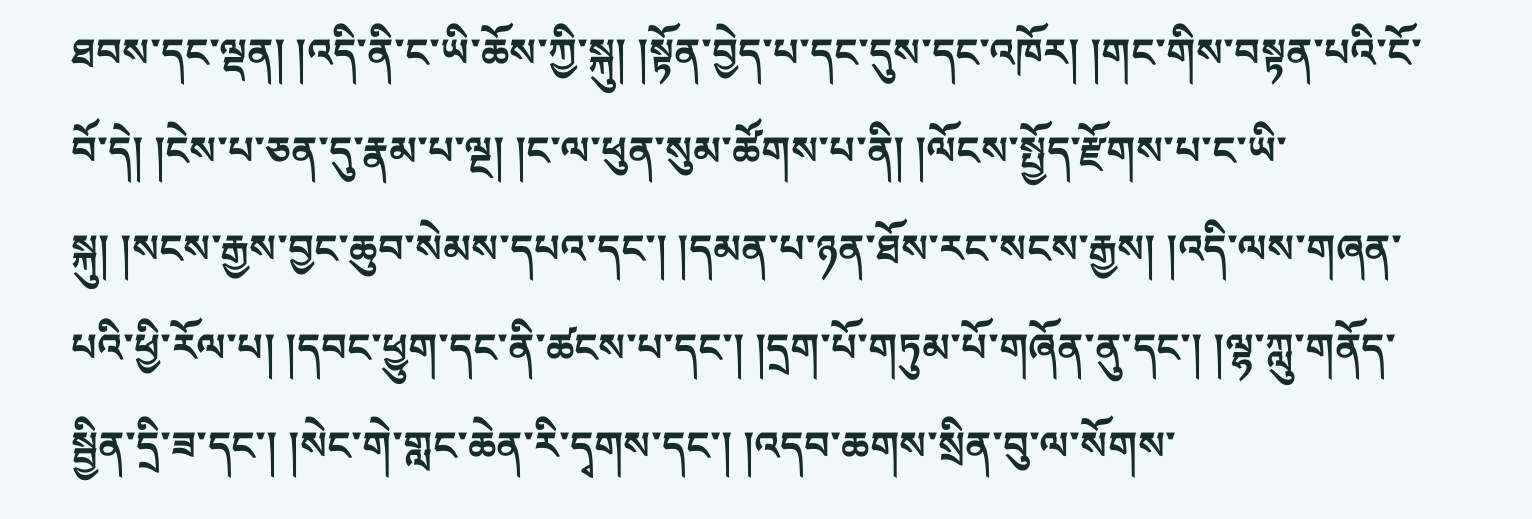ཐབས་དང་ལྡན། །འདི་ནི་ང་ཡི་ཆོས་ཀྱི་སྐུ། །སྟོན་བྱེད་པ་དང་དུས་དང་འཁོར། །གང་གིས་བསྟན་པའི་ངོ་བོ་དེ། །ངེས་པ་ཅན་དུ་རྣམ་པ་ལྔ། །ང་ལ་ཕུན་སུམ་ཚོགས་པ་ནི། །ལོངས་སྤྱོད་རྫོགས་པ་ང་ཡི་སྐུ། །སངས་རྒྱས་བྱང་ཆུབ་སེམས་དཔའ་དང་། །དམན་པ་ཉན་ཐོས་རང་སངས་རྒྱས། །འདི་ལས་གཞན་པའི་ཕྱི་རོལ་པ། །དབང་ཕྱུག་དང་ནི་ཚངས་པ་དང་། །དྲག་པོ་གཏུམ་པོ་གཞོན་ནུ་དང་། །ལྷ་ཀླུ་གནོད་སྦྱིན་དྲི་ཟ་དང་། །སེང་གེ་གླང་ཆེན་རི་དྭགས་དང་། །འདབ་ཆགས་སྲིན་བུ་ལ་སོགས་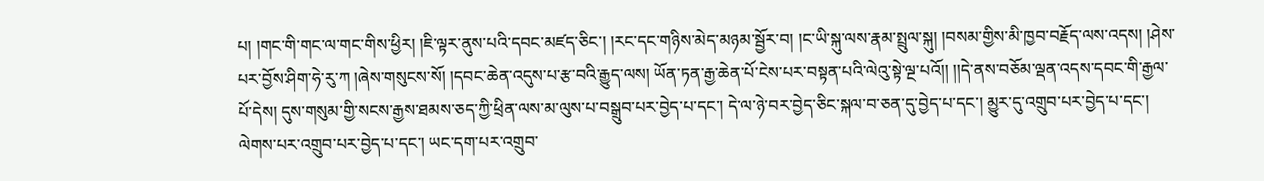པ། །གང་གི་གང་ལ་གང་གིས་ཕྱིར། །ཇི་ལྟར་ནུས་པའི་དབང་མཛད་ཅིང་། །རང་དང་གཉིས་མེད་མཉམ་སྦྱོར་བ། །ང་ཡི་སྐུ་ལས་རྣམ་སྤྲུལ་སྐུ། །བསམ་གྱིས་མི་ཁྱབ་བརྗོད་ལས་འདས། །ཤེས་པར་བྱོས་ཤིག་ཧེ་རུ་ཀ །ཞེས་གསུངས་སོ། །དབང་ཆེན་འདུས་པ་རྩ་བའི་རྒྱུད་ལས། ཡོན་ཏན་རྒྱ་ཆེན་པོ་ངེས་པར་བསྟན་པའི་ལེའུ་སྟེ་ལྔ་པའོ།། །།དེ་ནས་བཅོམ་ལྡན་འདས་དབང་གི་རྒྱལ་པོ་དེས། དུས་གསུམ་གྱི་སངས་རྒྱས་ཐམས་ཅད་ཀྱི་ཕྲིན་ལས་མ་ལུས་པ་བསྒྲུབ་པར་བྱེད་པ་དང་། དེ་ལ་ཉེ་བར་བྱེད་ཅིང་སྐལ་བ་ཅན་དུ་བྱེད་པ་དང་། མྱུར་དུ་འགྲུབ་པར་བྱེད་པ་དང་། ལེགས་པར་འགྲུབ་པར་བྱེད་པ་དང་། ཡང་དག་པར་འགྲུབ་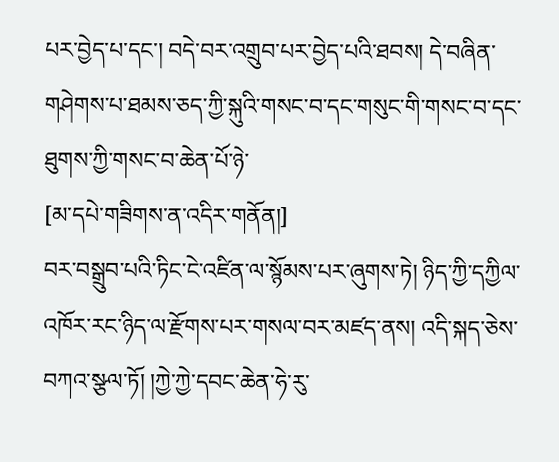པར་བྱེད་པ་དང་། བདེ་བར་འགྲུབ་པར་བྱེད་པའི་ཐབས། དེ་བཞིན་གཤེགས་པ་ཐམས་ཅད་ཀྱི་སྐུའི་གསང་བ་དང་གསུང་གི་གསང་བ་དང་ཐུགས་ཀྱི་གསང་བ་ཆེན་པོ་ཉེ་
[མ་དཔེ་གཟིགས་ན་འདིར་གནོན།]
བར་བསྒྲུབ་པའི་ཏིང་ངེ་འཛིན་ལ་སྙོམས་པར་ཞུགས་ཏེ། ཉིད་ཀྱི་དཀྱིལ་འཁོར་རང་ཉིད་ལ་རྫོགས་པར་གསལ་བར་མཛད་ནས། འདི་སྐད་ཅེས་བཀའ་སྩལ་ཏོ། །ཀྱེ་ཀྱེ་དབང་ཆེན་ཧེ་རུ་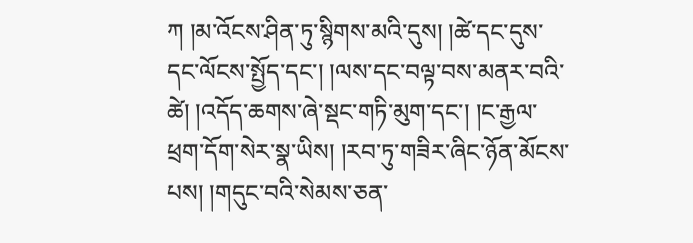ཀ །མ་འོངས་ཤིན་ཏུ་སྙིགས་མའི་དུས། །ཚེ་དང་དུས་དང་ལོངས་སྤྱོད་དང་། །ལས་དང་བལྟ་བས་མནར་བའི་ཚེ། །འདོད་ཆགས་ཞེ་སྡང་གཏི་མུག་དང་། །ང་རྒྱལ་ཕྲག་དོག་སེར་སྣ་ཡིས། །རབ་ཏུ་གཟིར་ཞིང་ཉོན་མོངས་པས། །གདུང་བའི་སེམས་ཅན་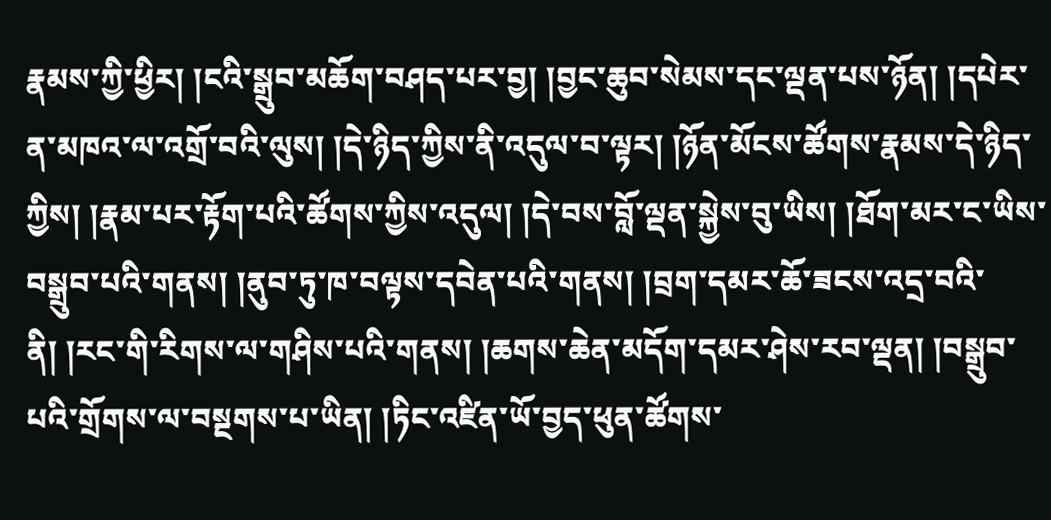རྣམས་ཀྱི་ཕྱིར། །ངའི་སྒྲུབ་མཆོག་བཤད་པར་བྱ། །བྱང་ཆུབ་སེམས་དང་ལྡན་པས་ཉོན། །དཔེར་ན་མཁའ་ལ་འགྲོ་བའི་ལུས། །དེ་ཉིད་ཀྱིས་ནི་འདུལ་བ་ལྟར། །ཉོན་མོངས་ཚོགས་རྣམས་དེ་ཉིད་ཀྱིས། །རྣམ་པར་རྟོག་པའི་ཚོགས་ཀྱིས་འདུལ། །དེ་བས་བློ་ལྡན་སྐྱེས་བུ་ཡིས། །ཐོག་མར་ང་ཡིས་བསྒྲུབ་པའི་གནས། །ནུབ་ཏུ་ཁ་བལྟས་དབེན་པའི་གནས། །བྲག་དམར་ཆོ་ཟངས་འདྲ་བའི་ནི། །རང་གི་རིགས་ལ་གཤིས་པའི་གནས། །ཆགས་ཆེན་མདོག་དམར་ཤེས་རབ་ལྡན། །བསྒྲུབ་པའི་གྲོགས་ལ་བསྔགས་པ་ཡིན། །ཏིང་འཛིན་ཡོ་བྱད་ཕུན་ཚོགས་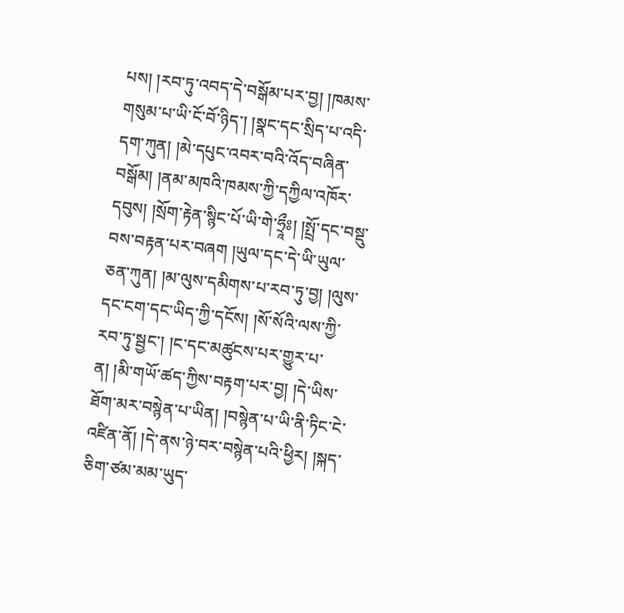པས། །རབ་ཏུ་འབད་དེ་བསྒོམ་པར་བྱ། །ཁམས་གསུམ་པ་ཡི་ངོ་བོ་ཉིད་། །སྣང་དང་སྲིད་པ་འདི་དག་ཀུན། །མེ་དཔུང་འབར་བའི་འོད་བཞིན་བསྒོམ། །ནམ་མཁའི་ཁམས་ཀྱི་དཀྱིལ་འཁོར་དབུས། །སྲོག་རྟེན་སྙིང་པོ་ཡི་གེ་ཧྲཱྀཿ། །སྤྲོ་དང་བསྡུ་བས་བརྟན་པར་བཞག །ཡུལ་དང་དེ་ཡི་ཡུལ་ཅན་ཀུན། །མ་ལུས་དམིགས་པ་རབ་ཏུ་བྱ། །ལུས་དང་ངག་དང་ཡིད་ཀྱི་དངོས། །སོ་སོའི་ལས་ཀྱི་རབ་ཏུ་སྦྱང་། །ང་དང་མཚུངས་པར་གྱུར་པ་ན། །མི་གཡོ་ཚད་ཀྱིས་བརྟག་པར་བྱ། །དེ་ཡིས་ཐོག་མར་བསྙེན་པ་ཡིན། །བསྙེན་པ་ཡི་ནི་ཏིང་ངེ་འཛིན་ནོ། །དེ་ནས་ཉེ་བར་བསྙེན་པའི་ཕྱིར། །སྐད་ཅིག་ཙམ་མམ་ཡུད་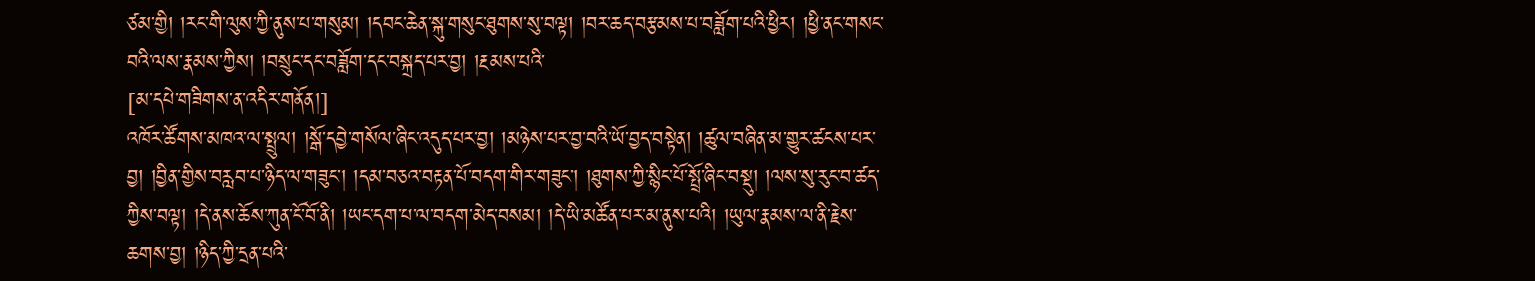ཙམ་གྱི། །རང་གི་ལུས་ཀྱི་ནུས་པ་གསུམ། །དབང་ཆེན་སྐུ་གསུང་ཐུགས་སུ་བལྟ། །བར་ཆད་བརྩམས་པ་བཟློག་པའི་ཕྱིར། །ཕྱི་ནང་གསང་བའི་ལས་རྣམས་ཀྱིས། །བསྲུང་དང་བཟློག་དང་བསྐྲད་པར་བྱ། །རྔམས་པའི་
[མ་དཔེ་གཟིགས་ན་འདིར་གནོན།]
འཁོར་ཚོགས་མཁའ་ལ་སྤྲུལ། །སྒོ་དབྱེ་གསོལ་ཞིང་འདུད་པར་བྱ། །མཉེས་པར་བྱ་བའི་ཡོ་བྱད་བསྟེན། །ཚུལ་བཞིན་མ་གྱུར་ཚངས་པར་བྱ། །བྱིན་གྱིས་བརླབ་པ་ཉིད་ལ་གཟུང་། །དམ་བཅའ་བརྟན་པོ་བདག་གིར་གཟུང་། །ཐུགས་ཀྱི་སྙིང་པོ་སྤྲོ་ཞིང་བསྡུ། །ལས་སུ་རུང་བ་ཚད་ཀྱིས་བལྟ། །དེ་ནས་ཆོས་ཀུན་ངོ་བོ་ནི། །ཡང་དག་པ་ལ་བདག་མེད་བསམ། །དེ་ཡི་མཚོན་པར་མ་ནུས་པའི། །ཡུལ་རྣམས་ལ་ནི་རྗེས་ཆགས་བྱ། །ཉིད་ཀྱི་དྲན་པའི་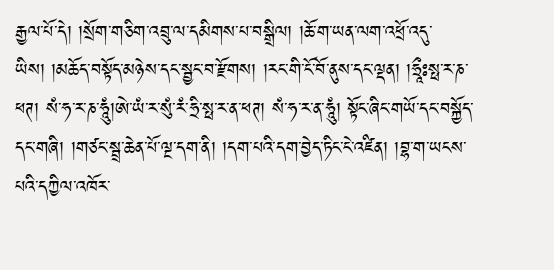རྒྱལ་པོ་དེ། །སྲོག་གཅིག་འབྲུ་ལ་དམིགས་པ་བསྒྲིལ། །ཆོ་ག་ཡན་ལག་འཕྲོ་འདུ་ཡིས། །མཆོད་བསྟོད་མཉེས་དང་སྦྱང་བ་རྫོགས། །རང་གི་ངོ་བོ་ནུས་དང་ལྡན། །ཧྲཱྀཿསྥ་ར་ཎ་ཕཊ། སཾ་ཧ་ར་ཎ་ཧཱུཾ།ཨེ་ཡཾ་ར་སུཾ་རཾ་ཧྲི་སྥ་ར་ན་ཕཊ། སཾ་ཧ་ར་ན་ཧཱུཾ། སྟོང་ཞིང་གཡོ་དང་བསྐྱོད་དང་གཞི། །གཙང་སྦྲ་ཆེན་པོ་ལྔ་དག་ནི། །དག་པའི་དག་བྱེད་ཏིང་ངེ་འཛིན། །བྷ་ག་ཡངས་པའི་དཀྱིལ་འཁོར་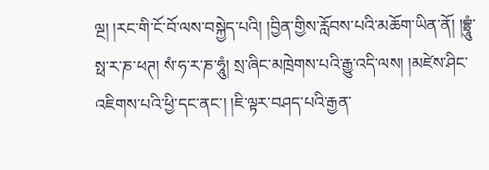ལྔ། །རང་གི་ངོ་བོ་ལས་བསྐྱེད་པའི། །བྱིན་གྱིས་རློབས་པའི་མཆོག་ཡིན་ནོ། །བྷྲཱུཾ་སྥ་ར་ཎ་ཕཊ། སཾ་ཧ་ར་ཎ་ཧཱུཾ། སྲ་ཞིང་མཁྲེགས་པའི་རྒྱུ་འདི་ལས། །མཛེས་ཤིང་འཇིགས་པའི་ཕྱི་དང་ནང་། །ཇི་ལྟར་བཤད་པའི་རྒྱན་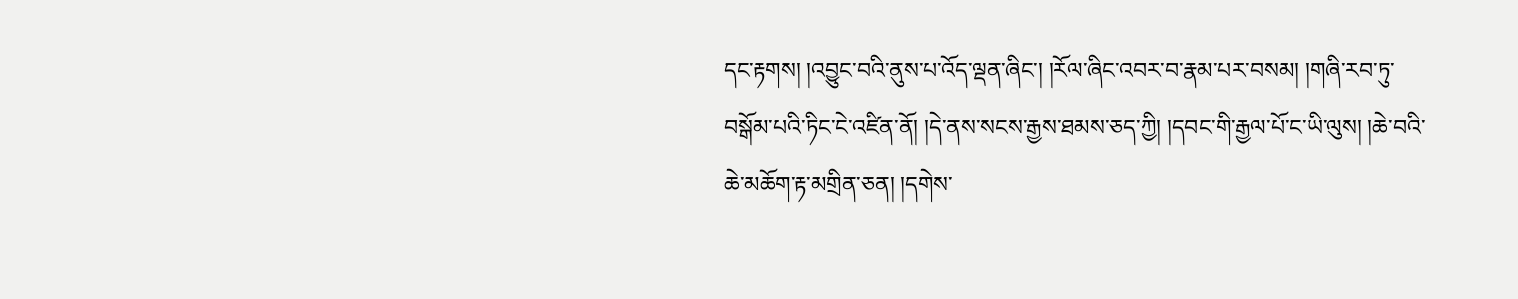དང་རྟགས། །འབྱུང་བའི་ནུས་པ་འོད་ལྡན་ཞིང་། །རོལ་ཞིང་འབར་བ་རྣམ་པར་བསམ། །གཞི་རབ་ཏུ་བསྒོམ་པའི་ཏིང་ངེ་འཛིན་ནོ། །དེ་ནས་སངས་རྒྱས་ཐམས་ཅད་ཀྱི། །དབང་གི་རྒྱལ་པོ་ང་ཡི་ལུས། །ཆེ་བའི་ཆེ་མཆོག་རྟ་མགྲིན་ཅན། །དགེས་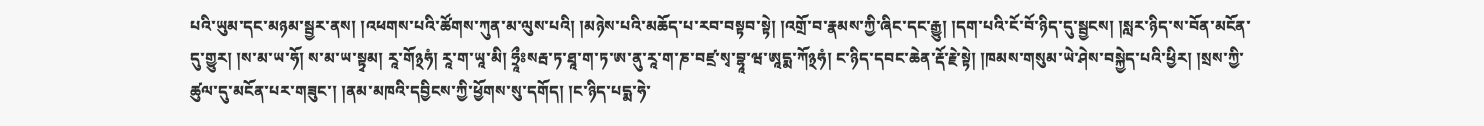པའི་ཡུམ་དང་མཉམ་སྦྱར་ནས། །འཕགས་པའི་ཚོགས་ཀུན་མ་ལུས་པའི། །མཉེས་པའི་མཆོད་པ་རབ་བསྟབ་སྟེ། །འགྲོ་བ་རྣམས་ཀྱི་ཞིང་དང་རྒྱུ། །དག་པའི་ངོ་བོ་ཉིད་དུ་སྦྱངས། །སླར་ཉིད་ས་བོན་མངོན་དུ་གྱུར། །ས་མ་ཡ་ཧོ། ས་མ་ཡ་སྟྭམ། རཱ་གོ྅ཧཾ། རཱ་ག་ཡཱ་མི། ཧྲཱྀཿསརྦ་ཏ་ཐཱ་ག་ཏ་ཨ་ནུ་རཱ་ག་ཎ་བཛྲ་སྭ་བྷཱ་ཝ་ཨཱདྨ་ཀོ྅ཧཾ། ང་ཉིད་དབང་ཆེན་རྡོ་རྗེ་སྟེ། །ཁམས་གསུམ་ཡེ་ཤེས་བསྐྱེད་པའི་ཕྱིར། །སྲས་ཀྱི་ཚུལ་དུ་མངོན་པར་གཟུང་། །ནམ་མཁའི་དབྱིངས་ཀྱི་ཕྱོགས་སུ་དགོད། །ང་ཉིད་པདྨ་ཧེ་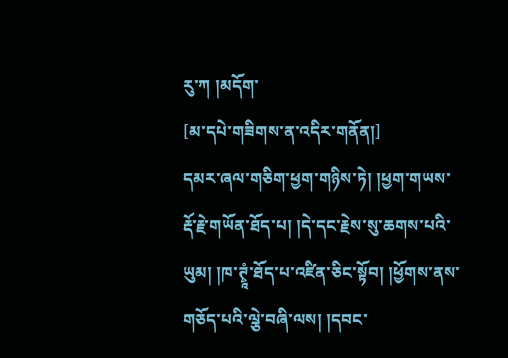རུ་ཀ །མདོག་
[མ་དཔེ་གཟིགས་ན་འདིར་གནོན།]
དམར་ཞལ་གཅིག་ཕྱག་གཉིས་ཏེ། །ཕྱག་གཡས་རྡོ་རྗེ་གཡོན་ཐོད་པ། །དེ་དང་རྗེས་སུ་ཆགས་པའི་ཡུམ། །ཁ་ཊྭཱཾ་ཐོད་པ་འཛིན་ཅིང་སྟོབ། །ཕྱོགས་ནས་གཅོད་པའི་ལྕེ་བཞི་ལས། །དབང་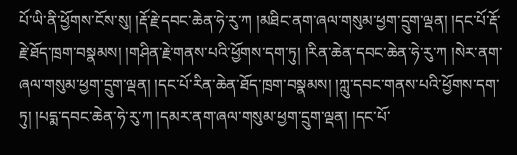པོ་ཡི་ནི་ཕྱོགས་ངོས་སུ། །རྡོ་རྗེ་དབང་ཆེན་ཧེ་རུ་ཀ །མཐིང་ནག་ཞལ་གསུམ་ཕྱག་དྲུག་ལྡན། །དང་པོ་རྡོ་རྗེ་ཐོད་ཁྲག་བསྣམས། །གཤིན་རྗེ་གནས་པའི་ཕྱོགས་དག་ཏུ། །རིན་ཆེན་དབང་ཆེན་ཧེ་རུ་ཀ །སེར་ནག་ཞལ་གསུམ་ཕྱག་དྲུག་ལྡན། །དང་པོ་རིན་ཆེན་ཐོད་ཁྲག་བསྣམས། །ཀླུ་དབང་གནས་པའི་ཕྱོགས་དག་ཏུ། །པདྨ་དབང་ཆེན་ཧེ་རུ་ཀ །དམར་ནག་ཞལ་གསུམ་ཕྱག་དྲུག་ལྡན། །དང་པོ་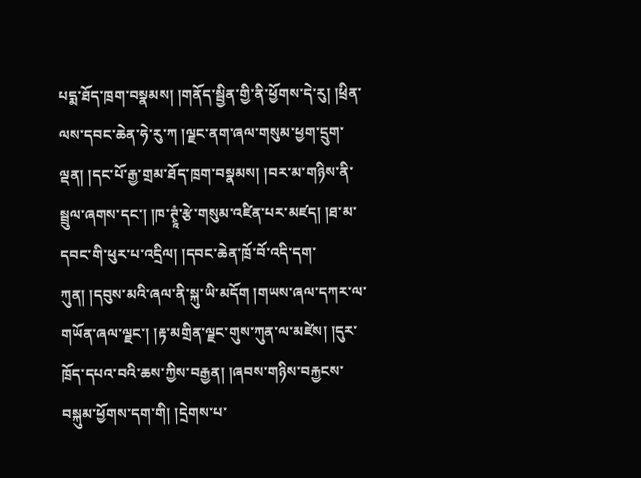པདྨ་ཐོད་ཁྲག་བསྣམས། །གནོད་སྦྱིན་གྱི་ནི་ཕྱོགས་དེ་རུ། །ཕྲིན་ལས་དབང་ཆེན་ཧེ་རུ་ཀ །ལྗང་ནག་ཞལ་གསུམ་ཕྱག་དྲུག་ལྡན། །དང་པོ་རྒྱ་གྲམ་ཐོད་ཁྲག་བསྣམས། །བར་མ་གཉིས་ནི་སྦྲུལ་ཞགས་དང་། །ཁ་ཊྭཱཾ་རྩེ་གསུམ་འཛིན་པར་མཛད། །ཐ་མ་དབང་གི་ཕུར་པ་འདྲིལ། །དབང་ཆེན་ཁྲོ་བོ་འདི་དག་ཀུན། །དབུས་མའི་ཞལ་ནི་སྐུ་ཡི་མདོག །གཡས་ཞལ་དཀར་ལ་གཡོན་ཞལ་ལྗང་། །རྟ་མགྲིན་ལྗང་གུས་ཀུན་ལ་མཛེས། །དུར་ཁྲོད་དཔའ་བའི་ཆས་ཀྱིས་བརྒྱན། །ཞབས་གཉིས་བརྐྱངས་བསྐུམ་ཕྱོགས་དག་གི། །དྲེགས་པ་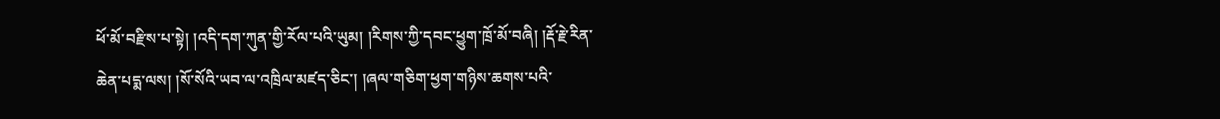ཕོ་མོ་བརྫིས་པ་སྟེ། །འདི་དག་ཀུན་གྱི་རོལ་པའི་ཡུམ། །རིགས་ཀྱི་དབང་ཕྱུག་ཁྲོ་མོ་བཞི། །རྡོ་རྗེ་རིན་ཆེན་པདྨ་ལས། །སོ་སོའི་ཡབ་ལ་འཁྲིལ་མཛད་ཅིང་། །ཞལ་གཅིག་ཕྱག་གཉིས་ཆགས་པའི་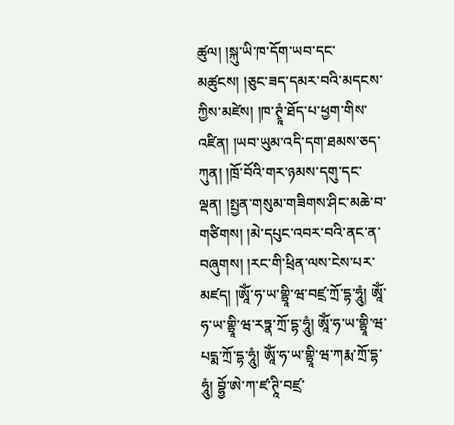ཚུལ། །སྐུ་ཡི་ཁ་དོག་ཡབ་དང་མཚུངས། །ཅུང་ཟད་དམར་བའི་མདངས་ཀྱིས་མཛེས། །ཁ་ཊྭཱཾ་ཐོད་པ་ཕྱག་གིས་འཛིན། །ཡབ་ཡུམ་འདི་དག་ཐམས་ཅད་ཀུན། །ཁྲོ་བོའི་གར་ཉམས་དགུ་དང་ལྡན། །སྤྱན་གསུམ་གཟིགས་ཤིང་མཆེ་བ་གཙིགས། །མེ་དཔུང་འབར་བའི་ནང་ན་བཞུགས། །རང་གི་ཕྲིན་ལས་ངེས་པར་མཛད། །ཨཱོཾ་ཧ་ཡ་གྷྲཱི་ཝ་བཛྲ་ཀྲོ་དྷ་ཧཱུཾ། ཨཱོཾ་ཧ་ཡ་གྷྲཱི་ཝ་རཏྣ་ཀྲོ་དྷ་ཧཱུཾ། ཨཱོཾ་ཧ་ཡ་གྷྲཱི་ཝ་པདྨ་ཀྲོ་དྷ་ཧཱུཾ། ཨཱོཾ་ཧ་ཡ་གྷྲཱི་ཝ་ཀརྨ་ཀྲོ་དྷ་ཧཱུཾ། བྷྱོ་ཨེ་ཀ་ཛ་ཊཱི་བཛྲ་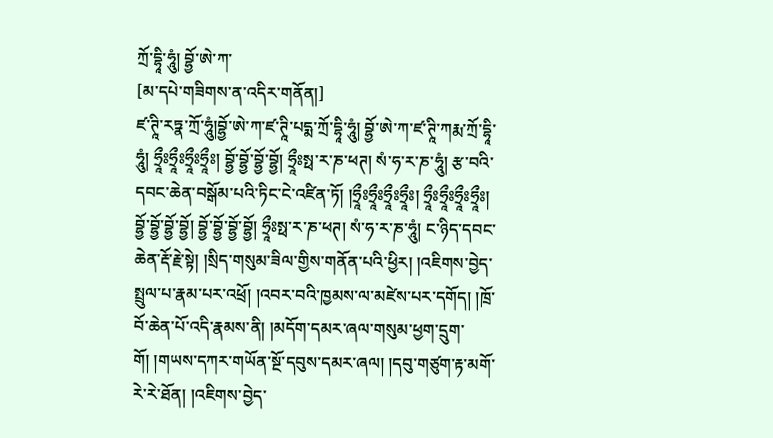ཀྲོ་དྷཱི་ཧཱུཾ། བྷྱོ་ཨེ་ཀ་
[མ་དཔེ་གཟིགས་ན་འདིར་གནོན།]
ཛ་ཊཱི་རཏྣ་ཀྲོ་ཧཱུཾ།བྷྱོ་ཨེ་ཀ་ཛ་ཊཱི་པདྨ་ཀྲོ་དྷཱི་ཧཱུཾ། བྷྱོ་ཨེ་ཀ་ཛ་ཊཱི་ཀརྨ་ཀྲོ་དྷཱི་ཧཱུཾ། ཧྲཱྀཿཧྲཱྀཿཧྲཱྀཿཧྲཱྀཿ། བྷྱོ་བྷྱོ་བྷྱོ་བྷྱོ། ཧྲཱྀཿསྥ་ར་ཎ་ཕཊ། སཾ་ཧ་ར་ཎ་ཧཱུཾ། རྩ་བའི་དབང་ཆེན་བསྒོམ་པའི་ཏིང་ངེ་འཛིན་ཏོ། །ཧྲཱྀཿཧྲཱྀཿཧྲཱྀཿཧྲཱྀཿ། ཧྲཱྀཿཧྲཱྀཿཧྲཱྀཿཧྲཱྀཿ། བྷྱོ་བྷྱོ་བྷྱོ་བྷྱོ། བྷྱོ་བྷྱོ་བྷྱོ་བྷྱོ། ཧྲཱྀཿསྥ་ར་ཎ་ཕཊ། སཾ་ཧ་ར་ཎ་ཧཱུཾ། ང་ཉིད་དབང་ཆེན་རྡོ་རྗེ་སྟེ། །སྲིད་གསུམ་ཟིལ་གྱིས་གནོན་པའི་ཕྱིར། །འཇིགས་བྱེད་སྤྲུལ་པ་རྣམ་པར་འཕྲོ། །འབར་བའི་ཁྱམས་ལ་མཛེས་པར་དགོད། །ཁྲོ་བོ་ཆེན་པོ་འདི་རྣམས་ནི། །མདོག་དམར་ཞལ་གསུམ་ཕྱག་དྲུག་གོ། །གཡས་དཀར་གཡོན་སྔོ་དབུས་དམར་ཞལ། །དབུ་གཙུག་རྟ་མགོ་རེ་རེ་ཐོན། །འཇིགས་བྱེད་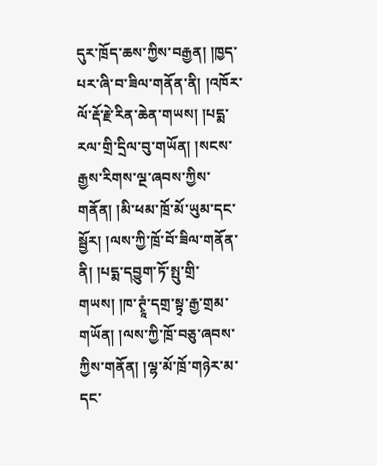དུར་ཁྲོད་ཆས་ཀྱིས་བརྒྱན། །ཁྱད་པར་ཞི་བ་ཟིལ་གནོན་ནི། །འཁོར་ལོ་རྡོ་རྗེ་རིན་ཆེན་གཡས། །པདྨ་རལ་གྲི་དྲིལ་བུ་གཡོན། །སངས་རྒྱས་རིགས་ལྔ་ཞབས་ཀྱིས་གནོན། །མི་ཕམ་ཁྲོ་མོ་ཡུམ་དང་སྦྱོར། །ལས་ཀྱི་ཁྲོ་བོ་ཟིལ་གནོན་ནི། །པདྨ་དབྱུག་ཏོ་སྤུ་གྲི་གཡས། །ཁ་ཊྭཱཾ་དགྲ་སྟྭ་རྒྱ་གྲམ་གཡོན། །ལས་ཀྱི་ཁྲོ་བཅུ་ཞབས་ཀྱིས་གནོན། །ལྷ་མོ་ཁྲོ་གཉེར་མ་དང་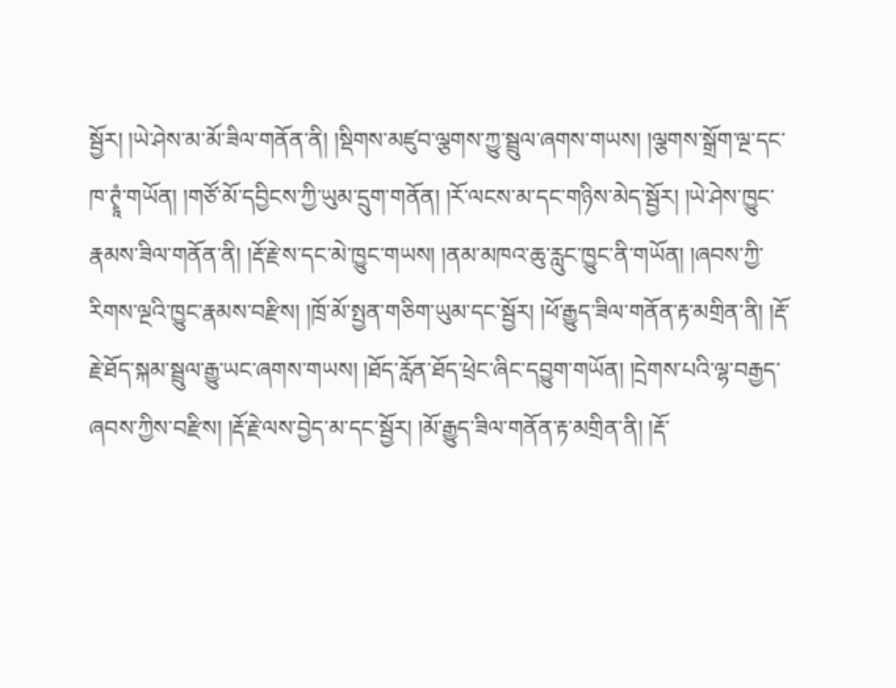སྦྱོར། །ཡེ་ཤེས་མ་མོ་ཟིལ་གནོན་ནི། །སྡིགས་མཛུབ་ལྕགས་ཀྱུ་སྦྲུལ་ཞགས་གཡས། །ལྕགས་སྒྲོག་ལྔ་དང་ཁ་ཊྭཱཾ་གཡོན། །གཙོ་མོ་དབྱིངས་ཀྱི་ཡུམ་དྲུག་གནོན། །རོ་ལངས་མ་དང་གཉིས་མེད་སྦྱོར། །ཡེ་ཤེས་ཁྱུང་རྣམས་ཟིལ་གནོན་ནི། །རྡོ་རྗེ་ས་དང་མེ་ཁྱུང་གཡས། །ནམ་མཁའ་ཆུ་རླུང་ཁྱུང་ནི་གཡོན། །ཞབས་ཀྱི་རིགས་ལྔའི་ཁྱུང་རྣམས་བརྫིས། །ཁྲོ་མོ་སྤྱན་གཅིག་ཡུམ་དང་སྦྱོར། །ཕོ་རྒྱུད་ཟིལ་གནོན་རྟ་མགྲིན་ནི། །རྡོ་རྗེ་ཐོད་སྐམ་སྦྲུལ་རྒྱུ་ཡང་ཞགས་གཡས། །ཐོད་རློན་ཐོད་ཕྲེང་ཞིང་དབྱུག་གཡོན། །དྲེགས་པའི་ལྷ་བརྒྱད་ཞབས་ཀྱིས་བརྫིས། །རྡོ་རྗེ་ལས་བྱེད་མ་དང་སྦྱོར། །མོ་རྒྱུད་ཟིལ་གནོན་རྟ་མགྲིན་ནི། །རྡོ་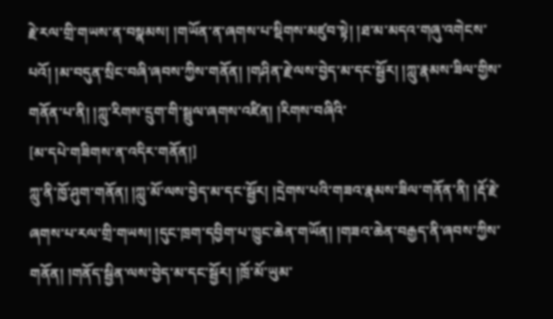རྗེ་རལ་གྲི་གཡས་ན་བསྣམས། །གཡོན་ན་ཞགས་པ་སྡིགས་མཛུབ་སྟེ། །ཐ་མ་མདའ་གཞུ་འགེངས་པའོ། །མ་བདུན་སྲིང་བཞི་ཞབས་ཀྱིས་གནོན། །གཤིན་རྗེ་ལས་བྱེད་མ་དང་སྦྱོར། །ཀླུ་རྣམས་ཟིལ་གྱིས་གནོན་པ་ནི། །ཀླུ་རིགས་དྲུག་གི་སྦྲུལ་ཞགས་འཛིན། །རིགས་བཞིའི་
[མ་དཔེ་གཟིགས་ན་འདིར་གནོན།]
ཀླུ་ནི་ཁྱོ་ཤུག་གནོན། །ཀླུ་མོ་ལས་བྱེད་མ་དང་སྦྱོར། །དྲེགས་པའི་གཟའ་རྣམས་ཟིལ་གནོན་ནི། །རྡོ་རྗེ་ཞགས་པ་རལ་གྲི་གཡས། །དུང་ཁྲག་དབྱིག་པ་ཁྱུང་ཆེན་གཡོན། །གཟའ་ཆེན་བརྒྱད་ནི་ཞབས་ཀྱིས་གནོན། །གནོད་སྦྱིན་ལས་བྱེད་མ་དང་སྦྱོར། །ཁྲོ་མོ་ཡུམ་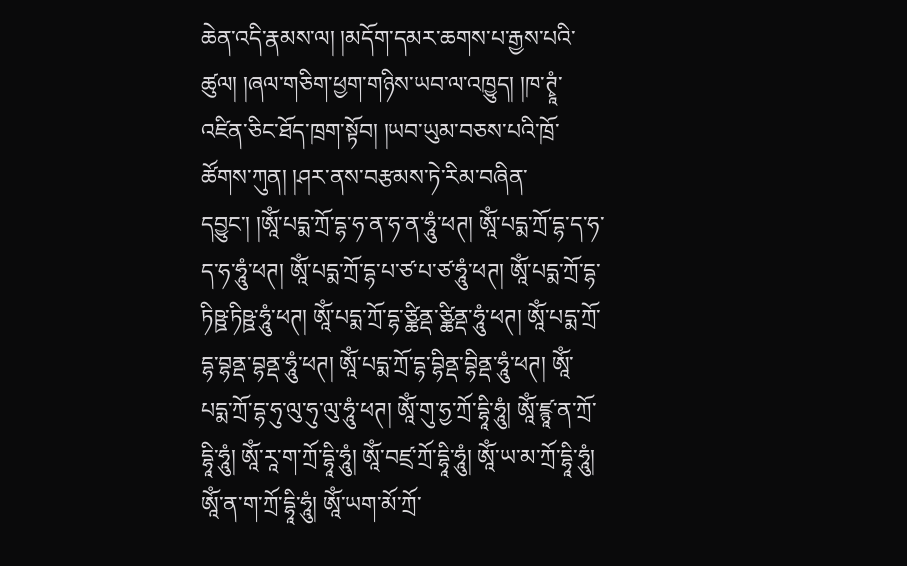ཆེན་འདི་རྣམས་ལ། །མདོག་དམར་ཆགས་པ་རྒྱས་པའི་ཚུལ། །ཞལ་གཅིག་ཕྱག་གཉིས་ཡབ་ལ་འཁྱུད། །ཁ་ཊྭཱཾ་འཛིན་ཅིང་ཐོད་ཁྲག་སྟོབ། །ཡབ་ཡུམ་བཅས་པའི་ཁྲོ་ཚོགས་ཀུན། །ཤར་ནས་བརྩམས་ཏེ་རིམ་བཞིན་དབྱུང་། །ཨཱོཾ་པདྨ་ཀྲོ་དྷ་ཧ་ན་ཧ་ན་ཧཱུཾ་ཕཊ། ཨཱོཾ་པདྨ་ཀྲོ་དྷ་ད་ཧ་ད་ཧ་ཧཱུཾ་ཕཊ། ཨཱོཾ་པདྨ་ཀྲོ་དྷ་པ་ཙ་པ་ཙ་ཧཱུཾ་ཕཊ། ཨཱོཾ་པདྨ་ཀྲོ་དྷ་ཏིཥྛ་ཏིཥྛ་ཧཱུཾ་ཕཊ། ཨཱོཾ་པདྨ་ཀྲོ་དྷ་ཙྪིནྡ་ཙྪིནྡ་ཧཱུཾ་ཕཊ། ཨཱོཾ་པདྨ་ཀྲོ་དྷ་བྷནྡ་བྷནྡ་ཧཱུཾ་ཕཊ། ཨཱོཾ་པདྨ་ཀྲོ་དྷ་བྷིནྡ་བྷིནྡ་ཧཱུཾ་ཕཊ། ཨཱོཾ་པདྨ་ཀྲོ་དྷ་ཧུ་ལུ་ཧུ་ལུ་ཧཱུཾ་ཕཊ། ཨཱོཾ་གུ་ཧྱ་ཀྲོ་དྷཱི་ཧཱུཾ། ཨཱོཾ་ཛྙཱ་ན་ཀྲོ་དྷཱི་ཧཱུཾ། ཨཱོཾ་རཱ་ག་ཀྲོ་དྷཱི་ཧཱུཾ། ཨཱོཾ་བཛྲ་ཀྲོ་དྷཱི་ཧཱུཾ། ཨཱོཾ་ཡ་མ་ཀྲོ་དྷཱི་ཧཱུཾ། ཨཱོཾ་ན་ག་ཀྲོ་དྷཱི་ཧཱུཾ། ཨཱོཾ་ཡག་མོ་ཀྲོ་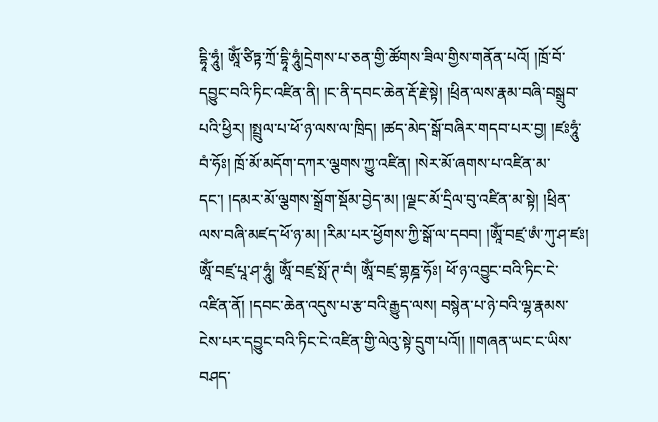དྷཱི་ཧཱུཾ། ཨཱོཾ་ཙིཏྟ་ཀྲོ་དྷཱི་ཧཱུཾ།དྲེགས་པ་ཅན་གྱི་ཚོགས་ཟིལ་གྱིས་གནོན་པའོ། །ཁྲོ་བོ་དབྱུང་བའི་ཏིང་འཛིན་ནི། །ང་ནི་དབང་ཆེན་རྡོ་རྗེ་སྟེ། །ཕྲིན་ལས་རྣམ་བཞི་བསྒྲུབ་པའི་ཕྱིར། །སྤྲུལ་པ་ཕོ་ཉ་ལས་ལ་ཁྲིད། །ཚད་མེད་སྒོ་བཞིར་གདབ་པར་བྱ། །ཛཿཧཱུཾ་བཾ་ཧོཿ། ཁྲོ་མོ་མདོག་དཀར་ལྕགས་ཀྱུ་འཛིན། །སེར་མོ་ཞགས་པ་འཛིན་མ་དང་། །དམར་མོ་ལྕགས་སྒྲོག་སྡོམ་བྱེད་མ། །ལྗང་མོ་དྲིལ་བུ་འཛིན་མ་སྟེ། །ཕྲིན་ལས་བཞི་མཛད་ཕོ་ཉ་མ། །རིམ་པར་ཕྱོགས་ཀྱི་སྒོ་ལ་དབབ། །ཨཱོཾ་བཛྲ་ཨཾ་ཀུ་ཤ་ཛཿ། ཨཱོཾ་བཛྲ་པཱ་ཤ་ཧཱུཾ། ཨཱོཾ་བཛྲ་སྥོ་ཊ་བཾ། ཨཱོཾ་བཛྲ་གྷཎྜ་ཧོཿ། ཕོ་ཉ་འབྱུང་བའི་ཏིང་ངེ་འཛིན་ནོ། །དབང་ཆེན་འདུས་པ་རྩ་བའི་རྒྱུད་ལས། བསྙེན་པ་ཉེ་བའི་ལྷ་རྣམས་ངེས་པར་དབྱུང་བའི་ཏིང་ངེ་འཛིན་གྱི་ལེའུ་སྟེ་དྲུག་པའོ།། །།གཞན་ཡང་ང་ཡིས་བཤད་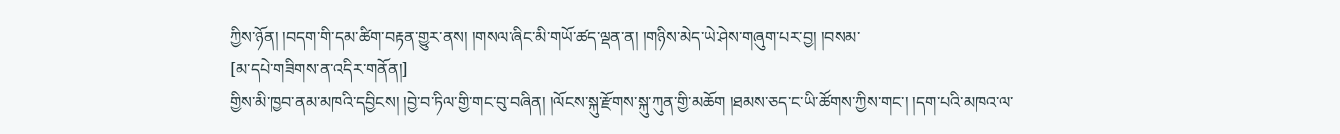ཀྱིས་ཉོན། །བདག་གི་དམ་ཚིག་བརྟན་གྱུར་ནས། །གསལ་ཞིང་མི་གཡོ་ཚད་ལྡན་ན། །གཉིས་མེད་ཡེ་ཤེས་གཞུག་པར་བྱ། །བསམ་
[མ་དཔེ་གཟིགས་ན་འདིར་གནོན།]
གྱིས་མི་ཁྱབ་ནམ་མཁའི་དབྱིངས། །བྱེ་བ་ཏིལ་གྱི་གང་བུ་བཞིན། །ལོངས་སྐུ་རྫོགས་སྐུ་ཀུན་གྱི་མཆོག །ཐམས་ཅད་ང་ཡི་ཚོགས་ཀྱིས་གང་། །དག་པའི་མཁའ་ལ་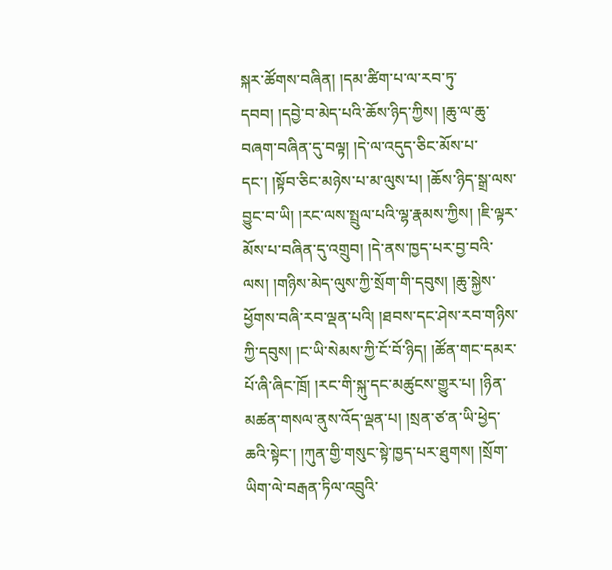སྐར་ཚོགས་བཞིན། །དམ་ཚིག་པ་ལ་རབ་ཏུ་དབབ། །དབྱེ་བ་མེད་པའི་ཆོས་ཉིད་ཀྱིས། །ཆུ་ལ་ཆུ་བཞག་བཞིན་དུ་བལྟ། །དེ་ལ་འདུད་ཅིང་མོས་པ་དང་། །སྟོབ་ཅིང་མཉེས་པ་མ་ལུས་པ། །ཆོས་ཉིད་སྒྲ་ལས་བྱུང་བ་ཡི། །རང་ལས་སྤྲུལ་པའི་ལྷ་རྣམས་ཀྱིས། །ཇི་ལྟར་མོས་པ་བཞིན་དུ་འགྲུབ། །དེ་ནས་ཁྱད་པར་བྱ་བའི་ལས། །གཉིས་མེད་ལུས་ཀྱི་སྲོག་གི་དབུས། །ཆུ་སྐྱེས་ཕྱོགས་བཞི་རབ་ལྡན་པའི། །ཐབས་དང་ཤེས་རབ་གཉིས་ཀྱི་དབུས། །ང་ཡི་སེམས་ཀྱི་ངོ་བོ་ཉིད། །ཚོན་གང་དམར་པོ་ཞི་ཞིང་ཁྲོ། །རང་གི་སྐུ་དང་མཚུངས་གྱུར་པ། །ཉིན་མཚན་གསལ་ནུས་འོད་ལྡན་པ། །སྲན་ཙ་ན་ཡི་ཕྱེད་ཆའི་སྟེང་། །ཀུན་གྱི་གསུང་སྟེ་ཁྱད་པར་ཐུགས། །སྲོག་ཡིག་ལེ་བརྒན་ཏིལ་འབྲུའི་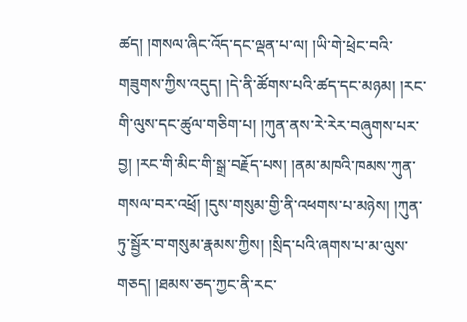ཚད། །གསལ་ཞིང་འོད་དང་ལྡན་པ་ལ། །ཡི་གེ་ཕྲེང་བའི་གཟུགས་ཀྱིས་འདུད། །དེ་ནི་ཚོགས་པའི་ཚད་དང་མཉམ། །རང་གི་ལུས་དང་ཚུལ་གཅིག་པ། །ཀུན་ནས་རེ་རེར་བཞུགས་པར་བྱ། །རང་གི་མིང་གི་སྒྲ་བརྗོད་པས། །ནམ་མཁའི་ཁམས་ཀུན་གསལ་བར་འཕྲོ། །དུས་གསུམ་གྱི་ནི་འཕགས་པ་མཉེས། །ཀུན་ཏུ་སྦྱོར་བ་གསུམ་རྣམས་ཀྱིས། །སྲིད་པའི་ཞགས་པ་མ་ལུས་གཅད། །ཐམས་ཅད་ཀྱང་ནི་རང་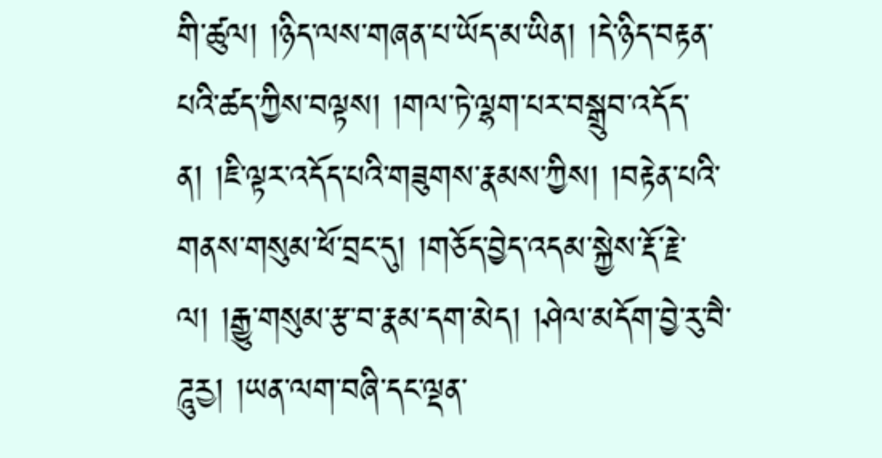གི་ཚུལ། །ཉིད་ལས་གཞན་པ་ཡོད་མ་ཡིན། །དེ་ཉིད་བརྟན་པའི་ཚད་ཀྱིས་བལྟས། །གལ་ཏེ་ལྷག་པར་བསྒྲུབ་འདོད་ན། །ཇི་ལྟར་འདོད་པའི་གཟུགས་རྣམས་ཀྱིས། །བརྟེན་པའི་གནས་གསུམ་ཕོ་བྲང་དུ། །གཅོད་བྱེད་འདམ་སྐྱེས་རྡོ་རྗེ་ལ། །རྒྱུ་གསུམ་རྩ་བ་རྣམ་དག་མེད། །ཤེལ་མདོག་བྱེ་རུ་བཻ་ཌཱུརྱ། །ཡན་ལག་བཞི་དང་ལྡན་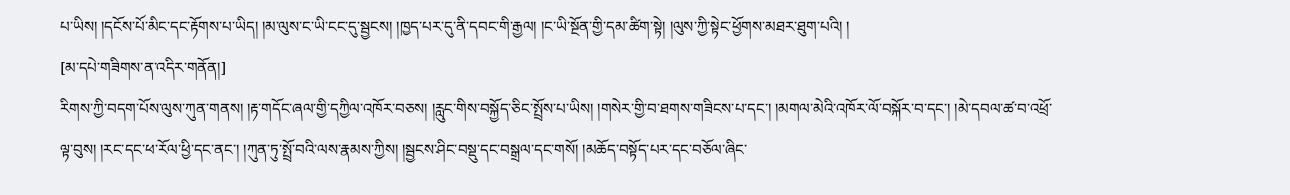པ་ཡིས། །དངོས་པོ་མིང་དང་རྟོགས་པ་ཡིད། །མ་ལུས་ང་ཡི་ངང་དུ་སྦྱངས། །ཁྱད་པར་དུ་ནི་དབང་གི་རྒྱལ། །ང་ཡི་སྔོན་གྱི་དམ་ཚིག་སྟེ། །ལུས་ཀྱི་སྟེང་ཕྱོགས་མཐར་ཐུག་པའི། །
[མ་དཔེ་གཟིགས་ན་འདིར་གནོན།]
རིགས་ཀྱི་བདག་པོས་ལུས་ཀུན་གནས། །རྟ་གདོང་ཞལ་གྱི་དཀྱིལ་འཁོར་བཅས། །རླུང་གིས་བསྐྱོད་ཅིང་སྤྲོས་པ་ཡིས། །གསེར་གྱི་བ་ཐགས་གཟིངས་པ་དང་། །མགལ་མེའི་འཁོར་ལོ་བསྐོར་བ་དང་། །མེ་དབལ་ཚ་བ་འཕྲོ་ལྟ་བུས། །རང་དང་ཕ་རོལ་ཕྱི་དང་ནང་། །ཀུན་ཏུ་སྤྲོ་བའི་ལས་རྣམས་ཀྱིས། །སྦྱངས་ཤིང་བསྡུ་དང་བསྒྲལ་དང་གསོ། །མཆོད་བསྟོད་པར་དང་བཅོལ་ཞིང་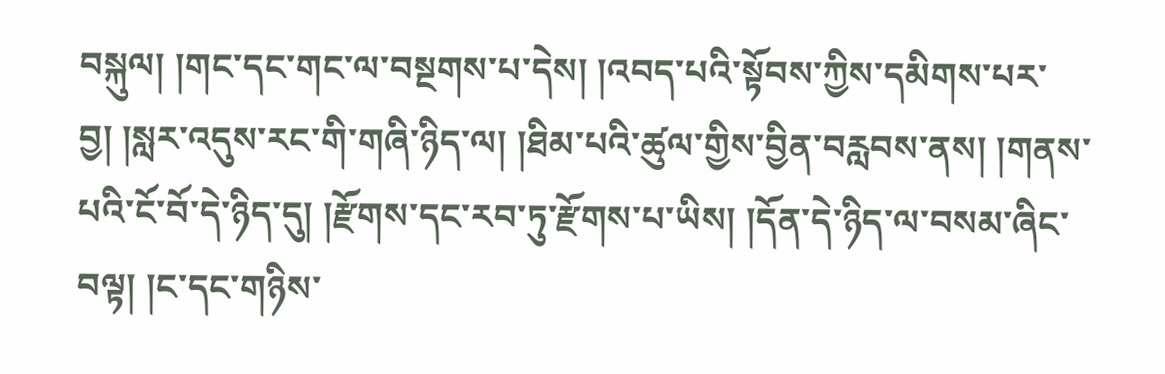བསྐུལ། །གང་དང་གང་ལ་བསྔགས་པ་དེས། །འབད་པའི་སྟོབས་ཀྱིས་དམིགས་པར་བྱ། །སླར་འདུས་རང་གི་གཞི་ཉིད་ལ། །ཐིམ་པའི་ཚུལ་གྱིས་བྱིན་བརླབས་ནས། །གནས་པའི་ངོ་བོ་དེ་ཉིད་དུ། །རྫོགས་དང་རབ་ཏུ་རྫོགས་པ་ཡིས། །དོན་དེ་ཉིད་ལ་བསམ་ཞིང་བལྟ། །ང་དང་གཉིས་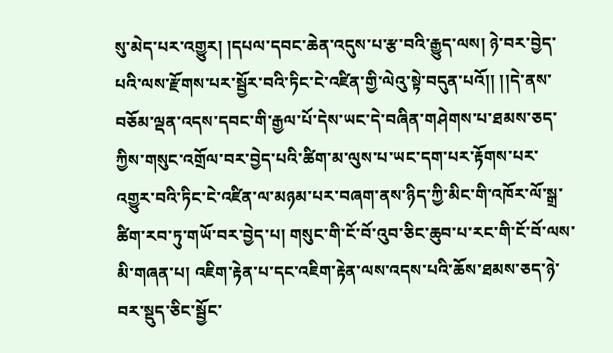སུ་མེད་པར་འགྱུར། །དཔལ་དབང་ཆེན་འདུས་པ་རྩ་བའི་རྒྱུད་ལས། ཉེ་བར་བྱེད་པའི་ལས་རྫོགས་པར་སྦྱོར་བའི་ཏིང་ངེ་འཛིན་གྱི་ལེའུ་སྟེ་བདུན་པའོ།། །།དེ་ནས་བཅོམ་ལྡན་འདས་དབང་གི་རྒྱལ་པོ་དེས་ཡང་དེ་བཞིན་གཤེགས་པ་ཐམས་ཅད་ཀྱིས་གསུང་འགྲོལ་བར་བྱེད་པའི་ཚིག་མ་ལུས་པ་ཡང་དག་པར་རྟོགས་པར་འགྱུར་བའི་ཏིང་ངེ་འཛིན་ལ་མཉམ་པར་བཞག་ནས་ཉིད་ཀྱི་མིང་གི་འཁོར་ལོ་སྒྲ་ཚིག་རབ་ཏུ་གཡོ་བར་བྱེད་པ། གསུང་གི་ངོ་བོ་འུབ་ཅིང་ཆུབ་པ་རང་གི་ངོ་བོ་ལས་མི་གཞན་པ། འཇིག་རྟེན་པ་དང་འཇིག་རྟེན་ལས་འདས་པའི་ཆོས་ཐམས་ཅད་ཉེ་བར་སྡུད་ཅིང་སྦྱོང་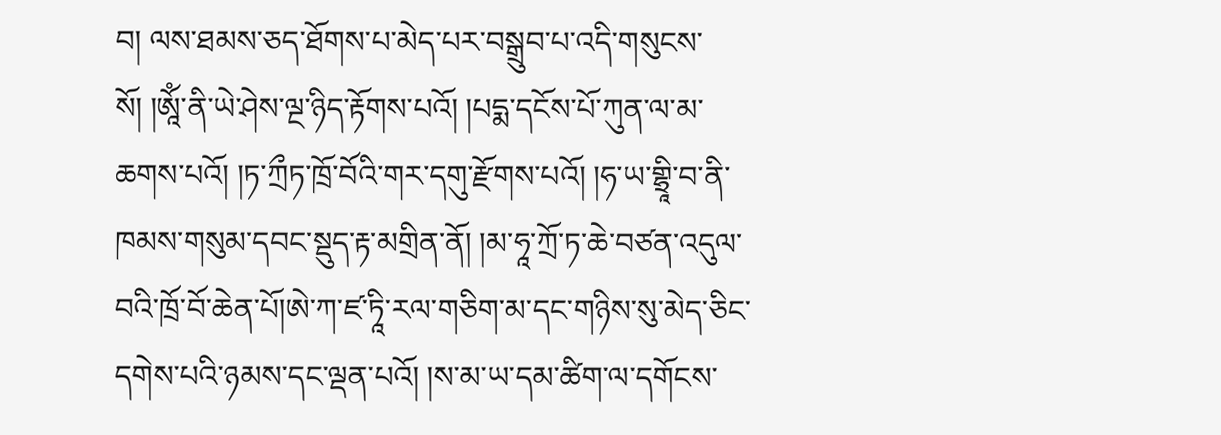བ། ལས་ཐམས་ཅད་ཐོགས་པ་མེད་པར་བསྒྲུབ་པ་འདི་གསུངས་སོ། །ཨཱོཾ་ནི་ཡེ་ཤེས་ལྔ་ཉིད་རྟོགས་པའོ། །པདྨ་དངོས་པོ་ཀུན་ལ་མ་ཆགས་པའོ། །ཏ་ཀྲྀཏ་ཁྲོ་བོའི་གར་དགུ་རྫོགས་པའོ། །ཧ་ཡ་གྷྲཱི་བ་ནི་ཁམས་གསུམ་དབང་སྡུད་རྟ་མགྲིན་ནོ། །མ་ཧཱ་ཀྲོ་ཏ་ཆེ་བཙན་འདུལ་བའི་ཁྲོ་བོ་ཆེན་པོ།ཨེ་ཀ་ཛ་ཏཱི་རལ་གཅིག་མ་དང་གཉིས་སུ་མེད་ཅིང་དགེས་པའི་ཉམས་དང་ལྡན་པའོ། །ས་མ་ཡ་དམ་ཚིག་ལ་དགོངས་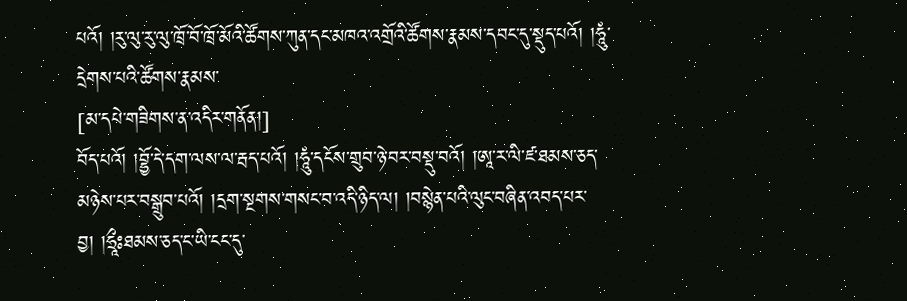པའོ། །རུ་ལུ་རུ་ལུ་ཁྲོ་བོ་ཁྲོ་མོའི་ཚོགས་ཀུན་དང་མཁའ་འགྲོའི་ཚོགས་རྣམས་དབང་དུ་སྡུད་པའོ། །ཧཱུཾ་དྲེགས་པའི་ཚོགས་རྣམས་
[མ་དཔེ་གཟིགས་ན་འདིར་གནོན།]
བོད་པའོ། །བྷྱོ་དེ་དག་ལས་ལ་རྦད་པའོ། །ཧཱུཾ་དངོས་གྲུབ་ཉེ་བར་བསྡུ་བའོ། །ཨཱ་ར་ལི་ཛ་ཐམས་ཅད་མཉེས་པར་བསྒྲུབ་པའོ། །དྲག་སྔགས་གསང་བ་འདི་ཉིད་ལ། །བསྙེན་པའི་ལུང་བཞིན་འབད་པར་བྱ། །ཧྲཱྀཿཐམས་ཅད་ང་ཡི་ངང་དུ་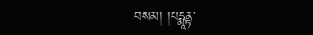བསམ། །པདྨཱནྟ་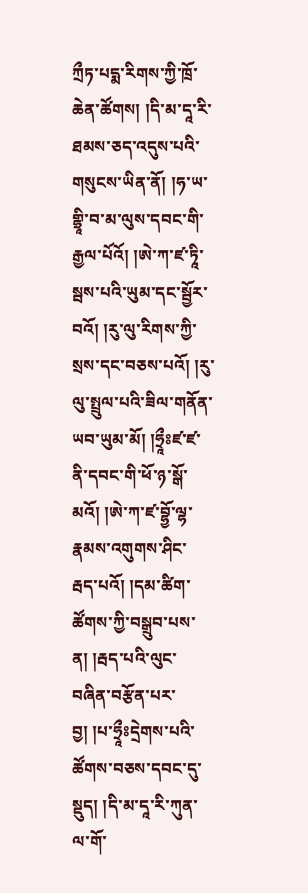ཀྲྀཏ་པདྨ་རིགས་ཀྱི་ཁྲོ་ཆེན་ཚོགས། །དི་མ་དཱ་རི་ཐམས་ཅད་འདུས་པའི་གསུངས་ཡིན་ནོ། །ཧ་ཡ་གྷྲཱི་བ་མ་ལུས་དབང་གི་རྒྱལ་པོའོ། །ཨེ་ཀ་ཛ་ཏཱི་སྦས་པའི་ཡུམ་དང་སྦྱོར་བའོ། །རུ་ལུ་རིགས་ཀྱི་སྲས་དང་བཅས་པའོ། །རུ་ལུ་སྤྲུལ་པའི་ཟིལ་གནོན་ཡབ་ཡུམ་མོ། །ཧྲཱྀཿཛ་ཛ་ནི་དབང་གི་ཕོ་ཉ་སྒོ་མའོ། །ཨེ་ཀ་ཛ་བྷྱོ་ལྷ་རྣམས་འགུགས་ཤིང་རྦད་པའོ། །དམ་ཚིག་ཚོགས་ཀྱི་བསྒྲུབ་པས་ན། །རྦད་པའི་ལུང་བཞིན་བརྩོན་པར་བྱ། །པ་ཧྲཱྀཿདྲེགས་པའི་ཚོགས་བཅས་དབང་དུ་སྡུད། །དི་མ་དཱ་རི་ཀུན་ལ་གོ་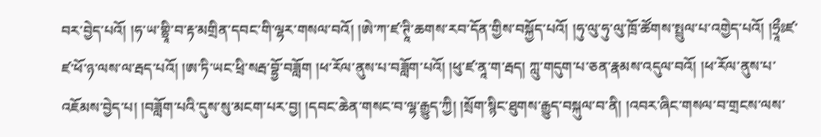བར་བྱེད་པའོ། །ཧ་ཡ་གྷྲཱི་བ་རྟ་མགྲིན་དབང་གི་ལྷར་གསལ་བའོ། །ཨེ་ཀ་ཛ་ཊཱི་ཆགས་རབ་དོན་གྱིས་བསྐྱོད་པའོ། །ཧུ་ལུ་ཧུ་ལུ་ཁྲོ་ཚོགས་སྤྲུལ་པ་འགྱེད་པའོ། །ཧྲཱྀཿཛ་ཛ་ཕོ་ཉ་ལས་ལ་རྦད་པའོ། །ཨ་ཏི་ཡང་ཕྲི་སརྦ་བྷྱོ་བཟློག །ཕ་རོལ་ནུས་པ་བཟློག་པའོ། །ཕུ་ཛ་ནཱ་ག་རྦད། ཀླུ་གདུག་པ་ཅན་རྣམས་འདུལ་བའོ། །ཕ་རོལ་ནུས་པ་འཇོམས་བྱེད་པ། །བཟློག་པའི་དུས་སུ་མངག་པར་བྱ། །དབང་ཆེན་གསང་བ་ལྷ་རྒྱུད་ཀྱི། །སྲོག་སྙིང་ཐུགས་རྒྱུད་བསྐུལ་བ་ནི། །འབར་ཞིང་གསལ་བ་གྲངས་ལས་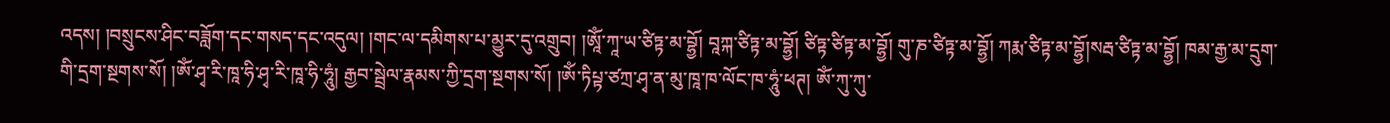འདས། །བསྲུངས་ཤིང་བཟློག་དང་གསད་དང་འདུལ། །གང་ལ་དམིགས་པ་མྱུར་དུ་འགྲུབ། །ཨཱོཾ་ཀཱ་ཡ་ཙིཏྟ་མ་བྷྱོ། བཱཀྐ་ཙིཏྟ་མ་བྷྱོ། ཙིཏྟ་ཙིཏྟ་མ་བྷྱོ། གུ་ཎ་ཙིཏྟ་མ་བྷྱོ། ཀརྨ་ཙིཏྟ་མ་བྷྱོ།སརྦ་ཙིཏྟ་མ་བྷྱོ། ཁམ་རྒྱ་མ་དྲུག་གི་དྲག་སྔགས་སོ། །ཨོཾ་ཤྭ་རི་ཁཱ་ཧི་ཤྭ་རི་ཁཱ་ཧི་ཧཱུཾ། རྒྱབ་སྦྲེལ་རྣམས་ཀྱི་དྲག་སྔགས་སོ། །ཨོཾ་ཏིཔྟ་ཙཀྲ་ཤྭ་ན་མུ་ཁཱ་ཁ་ལོང་ཁ་ཧཱུཾ་ཕཊ། ཨོཾ་ཀུ་ཀུ་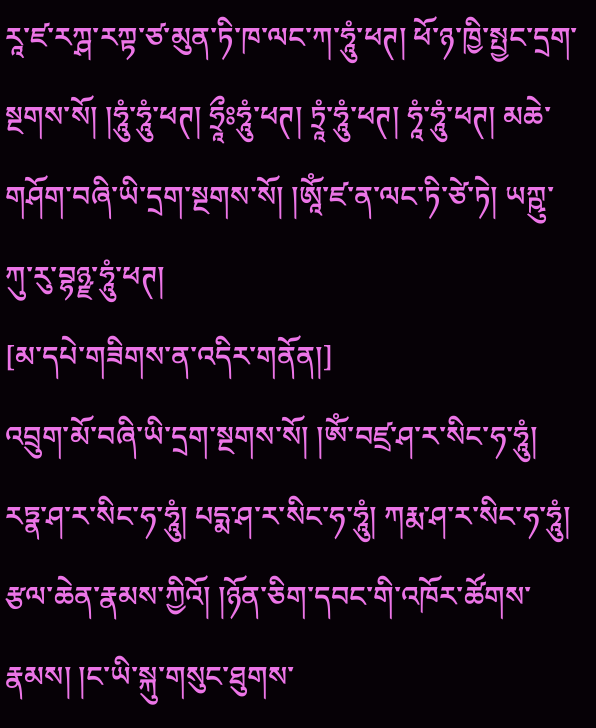རཱ་ཛ་རཀྴ་རཀྟ་ཙ་མུན་ཏི་ཁ་ལང་ཀ་ཧཱུཾ་ཕཊ། ཕོ་ཉ་ཁྱི་སྤྱང་དྲག་སྔགས་སོ། །ཧཱུཾ་ཧཱུཾ་ཕཊ། ཧྲཱྀཿཧཱུཾ་ཕཊ། ཏྲཱཾ་ཧཱུཾ་ཕཊ། ཧཱཾ་ཧཱུཾ་ཕཊ། མཆེ་གཤོག་བཞི་ཡི་དྲག་སྔགས་སོ། །ཨཱོཾ་ཛ་ན་ལང་ཏི་ཙེ་ཏེ། ཡཀྵུ་ཀུ་རུ་བྷཉྫ་ཧཱུཾ་ཕཊ།
[མ་དཔེ་གཟིགས་ན་འདིར་གནོན།]
འབྲུག་མོ་བཞི་ཡི་དྲག་སྔགས་སོ། །ཨོཾ་བཛྲ་ཤ་ར་སིང་ཧ་ཧཱུཾ། རཏྣ་ཤ་ར་སིང་ཧ་ཧཱུཾ། པདྨ་ཤ་ར་སིང་ཧ་ཧཱུཾ། ཀརྨ་ཤ་ར་སིང་ཧ་ཧཱུཾ། རྩལ་ཆེན་རྣམས་ཀྱིའོ། །ཉོན་ཅིག་དབང་གི་འཁོར་ཚོགས་རྣམས། །ང་ཡི་སྐུ་གསུང་ཐུགས་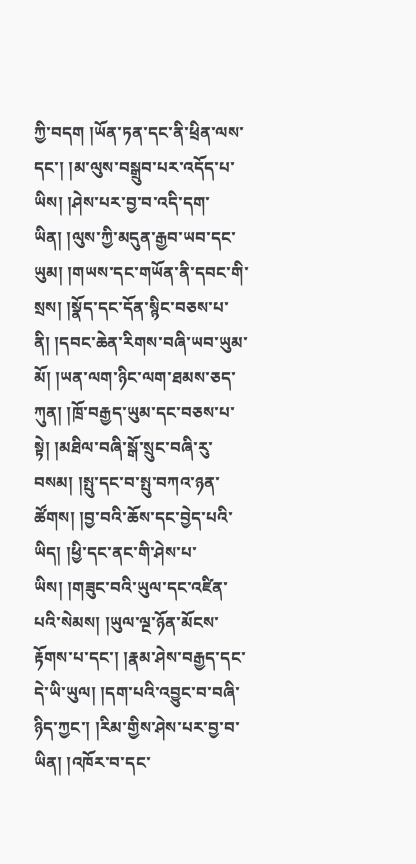ཀྱི་བདག །ཡོན་ཏན་དང་ནི་ཕྲིན་ལས་དང་། །མ་ལུས་བསྒྲུབ་པར་འདོད་པ་ཡིས། །ཤེས་པར་བྱ་བ་འདི་དག་ཡིན། །ལུས་ཀྱི་མདུན་རྒྱབ་ཡབ་དང་ཡུམ། །གཡས་དང་གཡོན་ནི་དབང་གི་སྲས། །སྣོད་དང་དོན་སྙིང་བཅས་པ་ནི། །དབང་ཆེན་རིགས་བཞི་ཡབ་ཡུམ་མོ། །ཡན་ལག་ཉིང་ལག་ཐམས་ཅད་ཀུན། །ཁྲོ་བརྒྱད་ཡུམ་དང་བཅས་པ་སྟེ། །མཐིལ་བཞི་སྒོ་སྲུང་བཞི་རུ་བསམ། །སྤུ་དང་བ་སྤུ་བཀའ་ཉན་ཚོགས། །བྱ་བའི་ཆོས་དང་བྱེད་པའི་ཡིད། །ཕྱི་དང་ནང་གི་ཤེས་པ་ཡིས། །གཟུང་བའི་ཡུལ་དང་འཛིན་པའི་སེམས། །ཡུལ་ལྔ་ཉོན་མོངས་རྟོགས་པ་དང་། །རྣམ་ཤེས་བརྒྱད་དང་དེ་ཡི་ཡུལ། །དག་པའི་འབྱུང་བ་བཞི་ཉིད་ཀྱང་། །རིམ་གྱིས་ཤེས་པར་བྱ་བ་ཡིན། །འཁོར་བ་དང་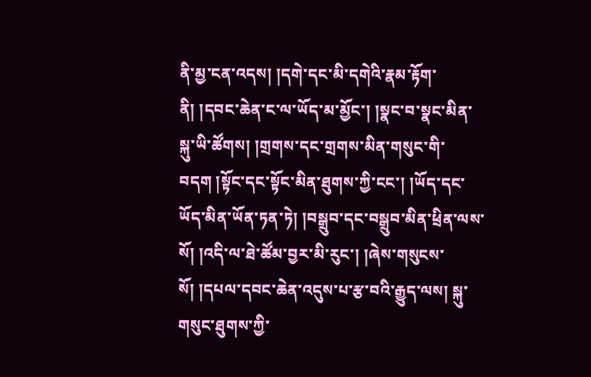ནི་མྱ་ངན་འདས། །དགེ་དང་མི་དགེའི་རྣམ་རྟོག་ནི། །དབང་ཆེན་ང་ལ་ཡོད་མ་མྱོང་། །སྣང་བ་སྣང་མིན་སྐུ་ཡི་ཚོགས། །གྲགས་དང་གྲགས་མིན་གསུང་གི་བདག །སྟོང་དང་སྟོང་མིན་ཐུགས་ཀྱི་ངང་། །ཡོད་དང་ཡོད་མིན་ཡོན་ཏན་ཏེ། །བསྒྲུབ་དང་བསྒྲུབ་མིན་ཕྲིན་ལས་སོ། །འདི་ལ་ཐེ་ཚོམ་བྱར་མི་རུང་། །ཞེས་གསུངས་སོ། །དཔལ་དབང་ཆེན་འདུས་པ་རྩ་བའི་རྒྱུད་ལས། སྐུ་གསུང་ཐུགས་ཀྱི་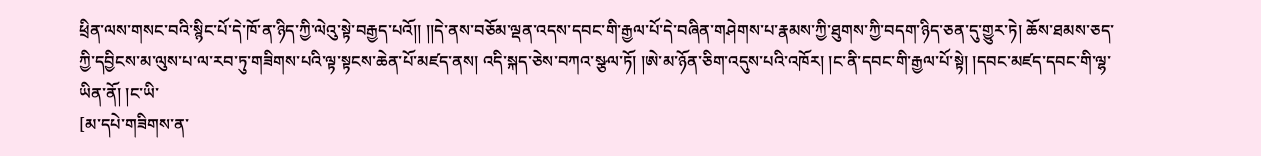ཕྲིན་ལས་གསང་བའི་སྙིང་པོ་དེ་ཁོ་ན་ཉིད་ཀྱི་ལེའུ་སྟེ་བརྒྱད་པའོ།། །།དེ་ནས་བཅོམ་ལྡན་འདས་དབང་གི་རྒྱལ་པོ་དེ་བཞིན་གཤེགས་པ་རྣམས་ཀྱི་ཐུགས་ཀྱི་བདག་ཉིད་ཅན་དུ་གྱུར་ཏེ། ཆོས་ཐམས་ཅད་ཀྱི་དབྱིངས་མ་ལུས་པ་ལ་རབ་ཏུ་གཟིགས་པའི་ལྟ་སྟངས་ཆེན་པོ་མཛད་ནས། འདི་སྐད་ཅེས་བཀའ་སྩལ་ཏོ། །ཨེ་མ་ཉོན་ཅིག་འདུས་པའི་འཁོར། །ང་ནི་དབང་གི་རྒྱལ་པོ་སྟེ། །དབང་མཛད་དབང་གི་ལྷ་ཡིན་ནོ། །ང་ཡི་
[མ་དཔེ་གཟིགས་ན་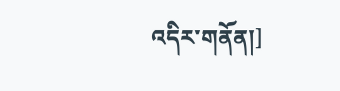འདིར་གནོན།]